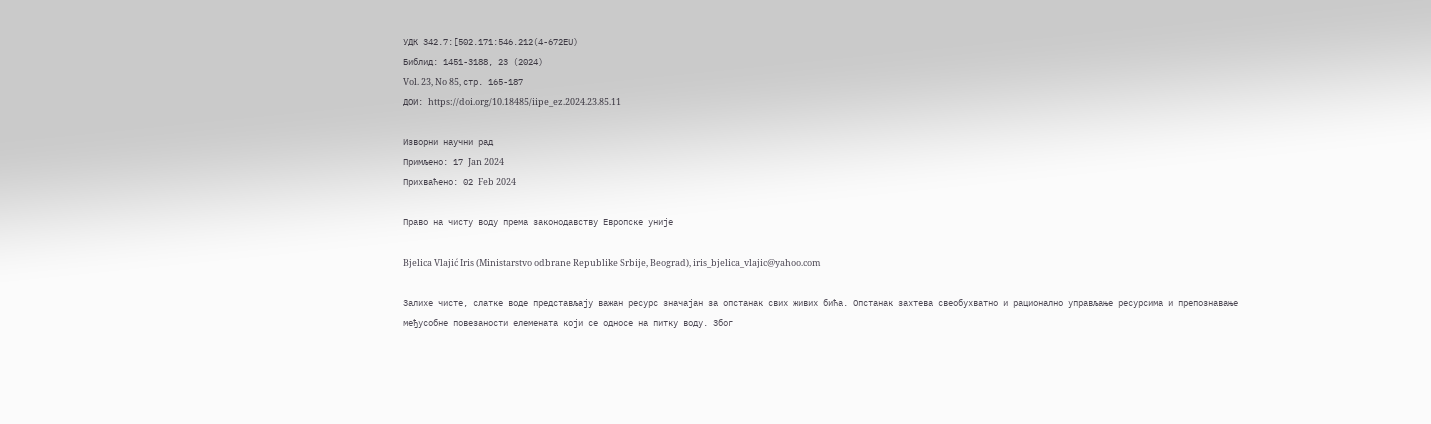УДК 342.7:[502.171:546.212(4-672ЕU)
Библид: 1451-3188, 23 (2024)
Vol. 23, No 85, стр. 165-187
ДОИ: https://doi.org/10.18485/iipe_ez.2024.23.85.11

Изворни научни рад
Примљено: 17 Jan 2024
Прихваћено: 02 Feb 2024

Право на чисту воду према законодавству Европске уније

Bjelica Vlajić Iris (Ministarstvo odbrane Republike Srbije, Beograd), iris_bjelica_vlajic@yahoo.com

Залихе чисте, слатке воде представљају важан ресурс значајан за опстанак свих живих бића. Опстанак захтева свеобухватно и рационално управљање ресурсима и препознавање међусобне повезаности елемената који се односе на питку воду. Због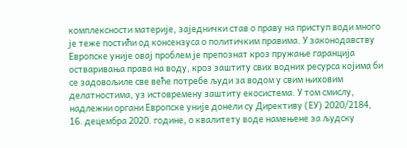комплексности материје, заједнички став о праву на приступ води много је теже постићи од консензуса о политичким правима. У законодавству Европске уније овај проблем је препознат кроз пружање гаранција остваривања права на воду, кроз заштиту свих водних ресурса којима би се задовољиле све веће потребе људи за водом у свим њиховим делатностима, уз истовремену заштиту екосистема. У том смислу, надлежни органи Европске уније донели су Директиву (ЕУ) 2020/2184, 16. децембра 2020. године, о квалитету воде намењене за људску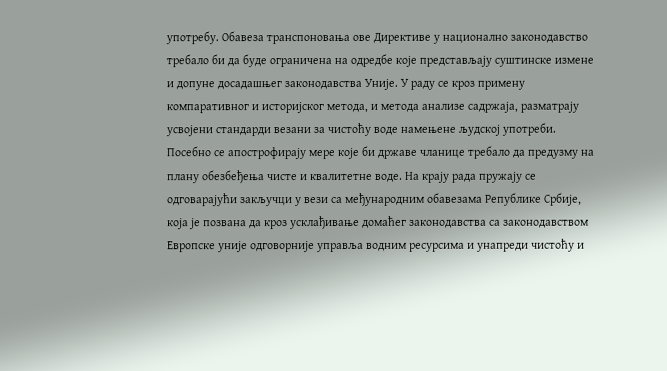употребу. Обавеза транспоновања ове Директиве у национално законодавство требало би да буде ограничена на одредбе које представљају суштинске измене и допуне досадашњег законодавства Уније. У раду се кроз примену компаративног и историјског метода, и метода анализе садржаја, разматрају усвојени стандарди везани за чистоћу воде намењене људској употреби. Посебно се апострофирају мере које би државе чланице требало да предузму на плану обезбеђења чисте и квалитетне воде. На крају рада пружају се одговарајући закључци у вези са међународним обавезама Републике Србије, која је позвана да кроз усклађивање домаћег законодавства са законодавством Европске уније одговорније управља водним ресурсима и унапреди чистоћу и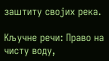заштиту својих река.

Кључне речи: Право на чисту воду,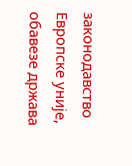законодавство Европске уније, обавезе држава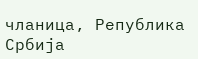чланица, Република Србија